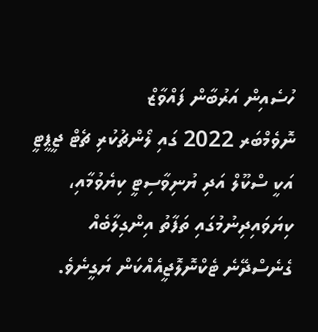ހުސެއިން އަރުބާން ފައްވާޒް
ނޮވެމްބަރ 2022 ގައި ލޯންޗުކުރި ޗެޓް ޖީޕީޓީ އަކީ ސްކޫލް އަދި ޔުނިވާސިޓީ ކިޔެވުމާއި، ކިޔަވައިދިނުމުގައި ތަފާތު އިންގިލާބެއް ގެނެސްދޭނެ ޓެކްނޮލޮޖީއެއްކަން ޔަގީނެވެ.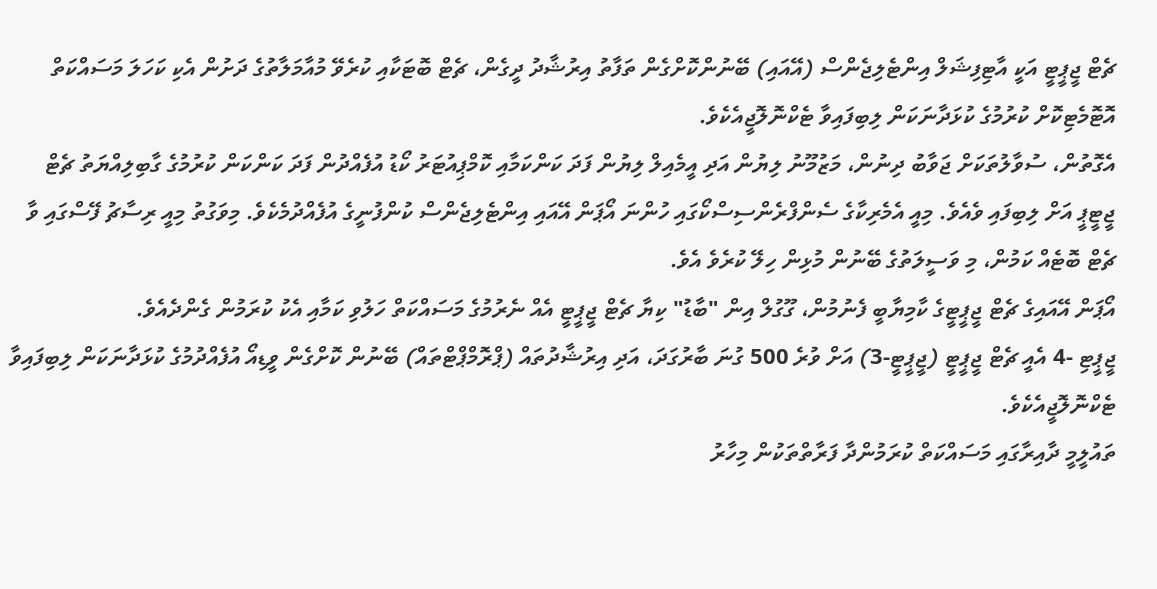ޗެޓް ޖީޕީޓީ އަކީ އާޓިފިޝަލް އިންޓެލިޖެންސް (އޭއައި) ބޭނުންކޮށްގެން ތަފާތު އިރުޝާދު ދީގެން، ޗެޓް ބޮޓަކާއި ކުރެވޭ މުއާމަލާތުގެ ދަށުން އެކި ކަހަލަ މަސައްކަތް އޮޓޮމެޓިކޮށް ކުރުމުގެ ކުޅަދާނަކަން ލިބިފައިވާ ޓެކްނޮލޮޖީއެކެވެ.
އެގޮތުން، ސުވާލުތަކަށް ޖަވާބު ދިނުން، މަޒުމޫނު ލިޔުން އަދި އީމެއިލް ލިޔުން ފަދަ ކަންކަމާއި ކޮމްޕިއުޓަރު ކޯޑު އުފެއްދުން ފަދަ ކަންކަން ކުރުމުގެ ގާބިލިއްޔަތު ޗެޓް ޖީޓީޕީ އަށް ލިބިފައި ވެއެވެ. މިއީ އެމެރިކާގެ ސެންފްރެންސިސްކޯގައި ހުންނަ އޯޕަން އޭއައި އިންޓެލިޖެންސް ކުންފުނީގެ އުފެއްދުމެކެވެ. މިވަގުތު މިއީ ރިސާޗު ފޭސްގައި ވާ ޗެޓް ބޮޓެއް ކަމުން، މި ވަސީލަތުގެ ބޭނުން މުޅިން ހިލޭ ކުރެވެ އެވެ.
އޯޕަން އޭއައިގެ ޗެޓް ޖީޕީޓީގެ ކާމިޔާބީ ފެނުމުން، ގޫގުލް އިން "ބާޑު" ކިޔާ ޗެޓް ޖީޕީޓީ އެއް ނެރުމުގެ މަސައްކަތް ހަލުވި ކަމާއި އެކު ކުރަމުން ގެންދެއެވެ.
ޖީޕީޓި -4 އެއީ ޗެޓް ޖީޕީޓީ (ޖީޕީޓީ-3) އަށް ވުރެ 500 ގުނަ ބާރުގަދަ، އަދި އިރުޝާދުތައް (ޕްރޮމްޕްޓްތައް) ބޭނުން ކޮށްގެން ވީޑިއޯ އުފެއްދުމުގެ ކުޅަދާނަކަން ލިބިފައިވާ ޓެކްނޮލޮޖީއެކެވެ.
ތައުލީމީ ދާއިރާގައި މަސައްކަތް ކުރަމުންދާ ފަރާތްތަކުން މިހާރު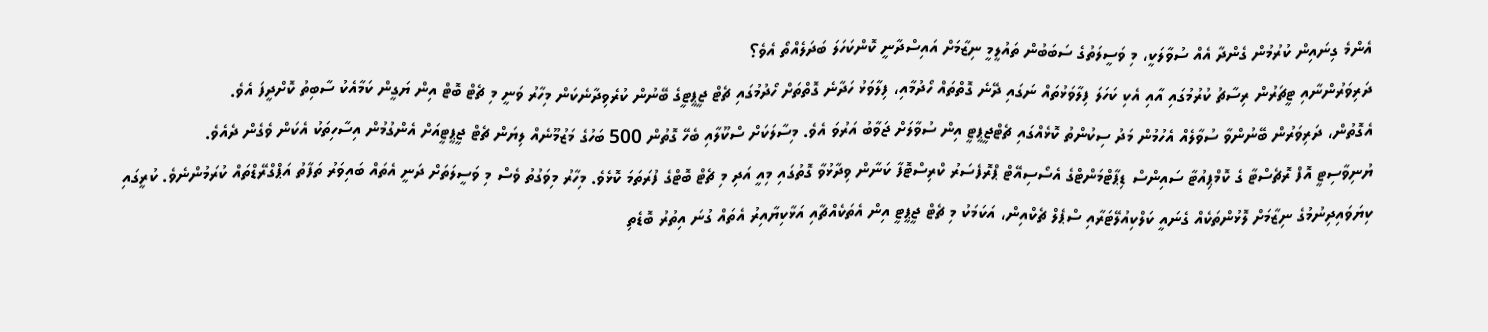އެންމެ ގިނައިން ކުރުމުން ގެންދާ އެއް ސުވާލަކީ، މި ވަސީލަތުގެ ސަބަބުން ތައުލީމީ ނިޒާމަށް އައިސްދާނީ ކޮންކަހަލަ ބަދަލެއްތޯ އެވެ؟
ދަރިވަރުންނާއި ޓީޗަރުން ރިސާޗު ކުރުމުގައި އާއި އެކި ކަހަލަ ފިލާވަޅުތައް ނަގައި ދޭނެ ގޮތްތައް ހޯދުމާއި، ފިލާވަޅު ހަދާނެ ގޮތްތަށް ހޯދުމުގައި ޗެޓް ޖީޕީޓީގެ ބޭނުން ކުރެވިދާނެކަން މިހާރު ވަނީ މި ޗެޓް ބޮޓް އިން ޔަގީން ކަމާއެކު ސާބިތު ކޮށްދީފަ އެވެ.
އެގޮތުން، ދަރިވަރުން ބޭނުންވާ ސުވާލެއް އެހުމުން މަދު ސިކުންތު ކޮޅެއްގައި ޗެޓްޖީޕީޓީ އިން ސުވާލަށް ޖަވާބު އަރުވަ އެވެ. މިސާލަކަށް ސްކޫލާއި ބެހޭ ގޮތުން 500 ބަހުގެ މަޒުމޫނެއް ލިޔަން ޗެޓް ޖީޕީޓީއަށް އެންގުމުން އިސާހިތަކު އެކަން ވެގެން ދެއެވެ.
ޔުނިވާސިޓީ އޮފް ރޮޗެސްޓާ ގެ ކޮމްޕިއުޓާ ސައިންސް ޑިޕާޓްމަންޓްގެ އެސޯސިއޭޓް ޕްރޮފެސަރު ކްރިސްޓޮފާ ކަނާން ވިދާޅުވާ ގޮތުގައި މިއީ އަދި މި ޗެޓް ބޮޓްގެ ފުރަތަމަ ކޮޅެވެ. މިހާރު މިވަގުތު ވެސް މި ވަސީލަތަށް ދަނީ އެތައް ބައިވަރު ތަފާތު އަޕްގްރޭޑްތައް ކުރަމުންނެވެ. ކުރީގައި ކިޔަވައިދިނުމުގެ ނިޒާމަށް ލޮޅުންތަކެއް ގެނައީ ކަލްކިއުލޭޓަރާއި ސްޕެލް ޗެކްއިން، އަކަމަކު މި ޗެޓް ޖީޕީޓީ އިން އެތަކެއްޗާއި އަޅާކިޔާއިރު އެތައް ގުނަ އިތުރު ބޮޑެތި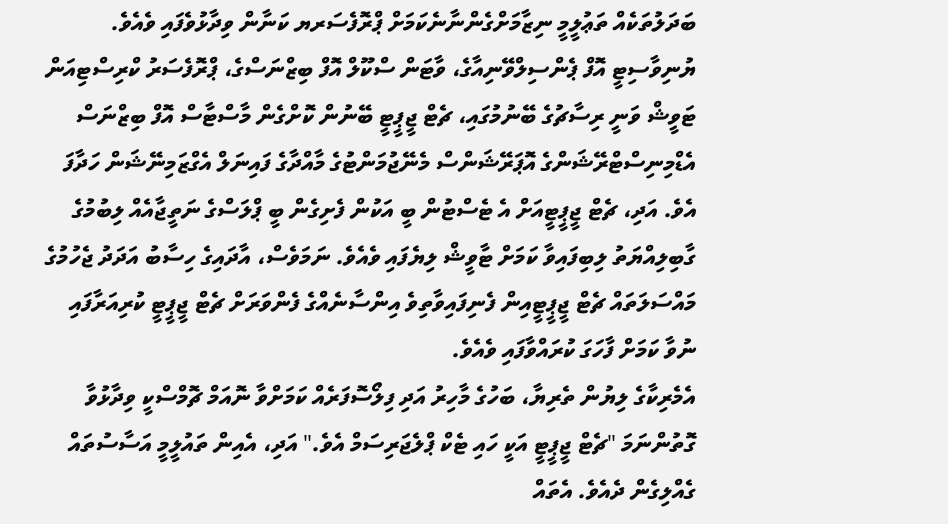ބަދަލުތަކެއް ތަޢުލީމީ ނިޒާމަށްގެންނާނެކަމަށް ޕްރޮފެސަރޔ ކަނާން ވިދާޅުވެފައި ވެއެވެ.
ޔުނިވާސިޓީ އޮފް ޕެންސިލްވޭނިއާގެ، ވާޓަން ސްކޫލް އޮފް ބިޒްނަސްގެ، ޕްރޮފެސަރު ކްރިސްޓިއަން ޓަވީޝް ވަނީ ރިސާޗުގެ ބޭނުމުގައި، ޗެޓް ޖީޕީޓީ ބޭނުން ކޮށްގެން މާސްޓާސް އޮފް ބިޒްނަސް އެޑްމިނިސްޓްރޭޝަންގެ އޮޕަރޭޝަންސް މެނޭޖުމަންޓުގެ މާއްދާގެ ފައިނަލް އެގްޒަމިނޭޝަން ހަދާފަ އެވެ. އަދި، ޗެޓް ޖީޕީޓީއަށް އެ ޓެސްޓުން ބީ އަކުން ފެށިގެން ބީ ޕްލަސްގެ ނަތީޖާއެއް ލިބުމުގެ ގާބިލިއްޔަތު ލިބިފައިވާ ކަމަށް ޓާވީޝް ލިޔެފައި ވެއެވެ. ނަމަވެސް، އާދައިގެ ހިސާބު އަދަދު ޖެހުމުގެ މައްސަލަތައް ޗެޓް ޖީޕީޓީއިން ފެނިފައިވާތިވެ އިންސާނެއްގެ ފެންވަރަށް ޗެޓް ޖީޕީޓީ ކުރިއަރާފައި ނުވާ ކަމަށް ފާހަގަ ކުރައްވާފައި ވެއެވެ.
އެމެރިކާގެ ލިޔުން ތެރިޔާ، ބަހުގެ މާހިރު އަދި ފިލޯސޮފަރެއް ކަމަށްވާ ނޮއަމް ޗޮމްސްކީ ވިދާޅުވާ ގޮތުންނަމަ "ޗެޓް ޖީޕީޓީ އަކީ ހައި ޓެކް ޕްލެޖަރިސަމް އެވެ." އަދި، އެއިން ތައުލީމީ އަސާސުތައް ގެއްލިގެން ދެއެވެ. އެތައް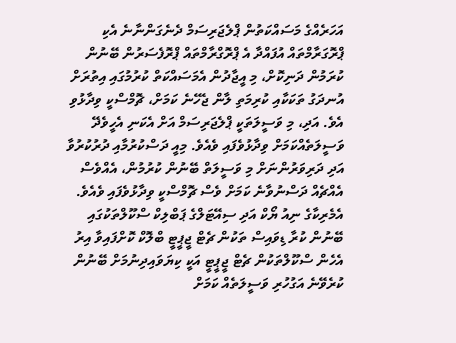އަހަރެއްގެ މަސައްކަތުން ޕްލެޖަރިސަމް ދެނެގަންނާނެ އެކި ޕްރޮގަރާމްތައް އުފައްދާ އެ ޕްރޮގްރާމްތައް ޕްރޮފެސަރުން ބޭނުން ކުރަމުން ދަނިކޮށް، މި އީޖާދުން އެމަސައްކަތް ކުރުމުގައި އިތުރަށް އުނދަގު ތަކަކާއި ކުރިމަތި ލާން ޖެހޭނެ ކަމަށް، ޗޮމްސްކީ ވިދާޅުވި އެވެ. އަދި، މި ވަސީލަތަކީ ޕްލެޖަރިސަމް އަށް އެކަނި އެހީވެދޭ ވަސީލަތެއްކަމަށް ވިދާޅުވެފައި ވެއެވެ. މިއީ ދަސްކުރުމާއި ދުރުކުރުވާ އަދި ދަރިވަރުންނަށް މި ވަސީލަތް ބޭނުން ކުރުމުން، އެއްވެސް އެއްޗެއް ދަސްނުވާނެ ކަމަށް ވެސް ޗޮމްސްކީ ވިދާޅުވެފައި ވެއެވެ.
އެމެރިކާގެ ނިއު ޔޯކް އަދި ސިއޭޓަލްގެ ޕަބްލިކް ސްކޫލްތަކުގައި ބޭނުން ކުރާ ޑިވައިސް ތަކުން ޗެޓް ޖީޕީޓީ ބްލޮކް ކޮށްފައިވާ އިރު އެހެން ސްކޫލްތަކުން ޗެޓް ޖީޕީޓީ އަކީ ކިޔަވައިދިނުމަށް ބޭނުން ކުރެވޭނެ އަގުހުރި ވަސީލަތެއް ކަމަށް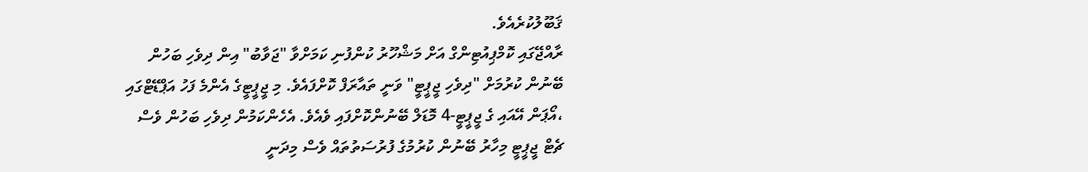ޤަބޫލުކުރެއެވެ.
ރާއްޖޭގައި ކޮމްޕިއުޓިންގް އަށް މަޝްހޫރު ކުންފުނި ކަމަށްވާ "ޖަވާބު" އިން ދިވެހި ބަހުން ބޭނުން ކުރުމަށް "ދިވެހި ޖީޕީޓީ" ވަނީ ތައާރަފް ކޮށްފައެވެ. މި ޖީޕީޓީގެ އެންމެ ފަހު އަޕްޑޭޓްގައި ،އޯޕަން އޭއައި ގެ ޖީޕީޓީ-4 މޮޑަލް ބޭނުންކޮށްފައި ވެއެވެ. އެހެންކަމުން ދިވެހި ބަހުން ވެސް ޗެޓް ޖީޕީޓީ މިހާރު ބޭނުން ކުރުމުގެ ފުރުސަތުތައް ވެސް މިދަނީ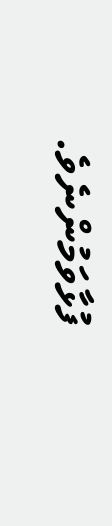ފުޅާވަމުންނެވެ.